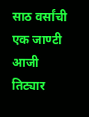साठ वर्सांची एक जाण्टी आजी तिट्यार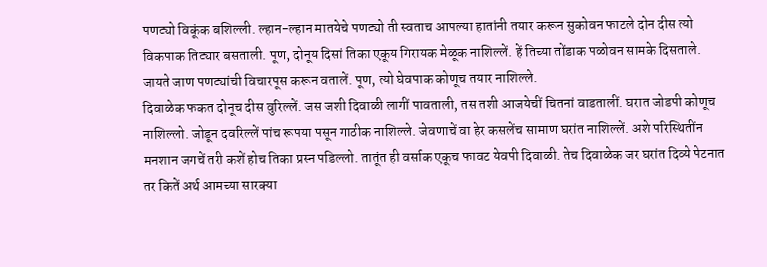पणट्यो विकूंक बशिल्ली. ल्हान-ल्हान मातयेचे पणट्यो ती स्वताच आपल्या हातांनी तयार करून सुकोवन फाटले दोन दीस त्यो विकपाक तिट्यार बसताली. पूण, दोनूय दिसां तिका एकूय गिरायक मेळूक नाशिल्लें. हें तिच्या तोंडाक पळोवन सामके दिसताले. जायते जाण पणट्यांची विचारपूस करून वतालें. पूण, त्यो घेवपाक कोणूच तयार नाशिल्ले.
दिवाळेक फकत दोनूच दीस वुरिल्लें. जस जशी दिवाळी लागीं पावताली, तस तशी आजयेचीं चितनां वाडतालीं. घरात जोडपी कोणूच नाशिल्लो. जोडून दवरिल्लें पांच रूपया पसून गाठीक नाशिल्ले. जेवणाचें वा हेर कसलेंच सामाण घरांत नाशिल्लें. अशे परिस्थितींन मनशान जगचें तरी कशें होच तिका प्रस्न पडिल्लो. तातूंत ही वर्साक एकूच फावट येवपी दिवाळी. तेच दिवाळेक जर घरांत दिव्ये पेटनात तर कितें अर्थ आमच्या सारक्या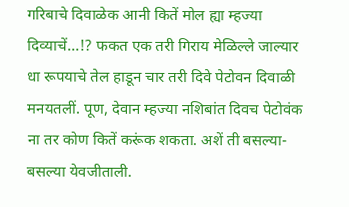गरिबाचे दिवाळेक आनी कितें मोल ह्या म्हज्या दिव्याचें…!? फकत एक तरी गिराय मेळिल्ले जाल्यार धा रूपयाचे तेल हाडून चार तरी दिवे पेटोवन दिवाळी मनयतलीं. पूण, देवान म्हज्या नशिबांत दिवच पेटोवंक ना तर कोण कितें करूंक शकता. अशें ती बसल्या-बसल्या येवजीताली.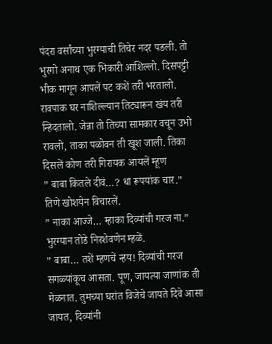पंदरा वर्सांच्या भुरग्याची तिचेर नदर पडली. तो भुरगो अनाथ एक भिकारी आशिल्लो. दिसपट्टी भीक मागून आपलें पट कशें तरी भरतालो. रावपाक घर नाशिल्ल्यान तिट्यारून खंय तरी न्हिदतालो. जेन्ना तो तिच्या सामकार वचून उभो रावलो, ताका पळोवन ती खूश जाली. तिका दिसलें कोण तरी गिरायक आयलें म्हूण
” बाबा कितले दीवं…? धा रूपयांक चार.” तिणे खोशयेन विचारलें.
” नाका आज्जे… म्हाका दिव्यांची गरज ना.” भुरग्यान तोडे निरशेवणेन म्हळें.
” बाबा… तशें म्हणचें न्हय! दिव्यांची गरज सगळ्यांकूच आसता. पूण, जायत्या जाणांक ती मेळनात. तुमच्या घरांत विजेचे जायते दिवे आसा जायत, दिव्यांनी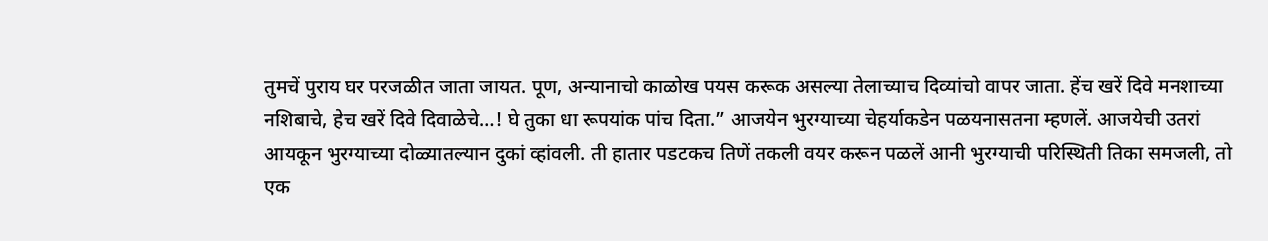तुमचें पुराय घर परजळीत जाता जायत. पूण, अन्यानाचो काळोख पयस करूक असल्या तेलाच्याच दिव्यांचो वापर जाता. हेंच खरें दिवे मनशाच्या नशिबाचे, हेच खरें दिवे दिवाळेचे…! घे तुका धा रूपयांक पांच दिता.” आजयेन भुरग्याच्या चेहर्याकडेन पळयनासतना म्हणलें. आजयेची उतरां आयकून भुरग्याच्या दोळ्यातल्यान दुकां व्हांवली. ती हातार पडटकच तिणें तकली वयर करून पळलें आनी भुरग्याची परिस्थिती तिका समजली, तो एक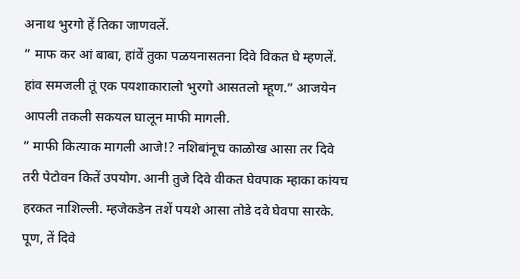अनाथ भुरगो हें तिका जाणवलें.
” माफ कर आं बाबा, हांवें तुका पळयनासतना दिवे विकत घे म्हणलें. हांव समजली तूं एक पयशाकारालो भुरगो आसतलो म्हूण.” आजयेन आपली तकली सकयल घालून माफी मागली.
” माफी कित्याक मागली आजे!? नशिबांनूच काळोख आसा तर दिवे तरी पेटोवन कितें उपयोग. आनी तुजे दिवे वीकत घेवपाक म्हाका कांयच हरकत नाशिल्ली. म्हजेकडेन तशें पयशे आसा तोडे दवे घेवपा सारके. पूण, तें दिवे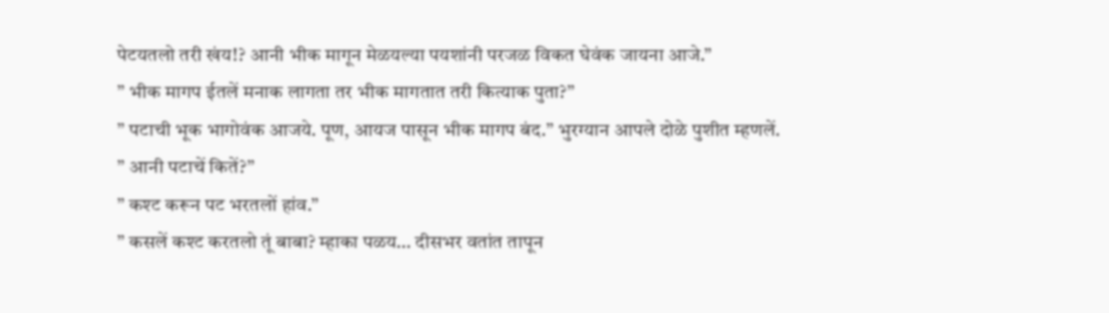पेटयतलो तरी खंय!? आनी भीक मागून मेळयल्या पयशांनी परजळ विकत घेवंक जायना आजे.”
” भीक मागप ईतलें मनाक लागता तर भीक मागतात तरी कित्याक पुता?”
” पटाची भूक भागोवंक आजये. पूण, आयज पासून भीक मागप बंद.” भुरग्यान आपले दोळे पुशीत म्हणलें.
” आनी पटाचें कितें?”
” कश्ट करून पट भरतलों हांव.”
” कसलें कश्ट करतलो तूं बाबा? म्हाका पळय… दीसभर वतांत तापून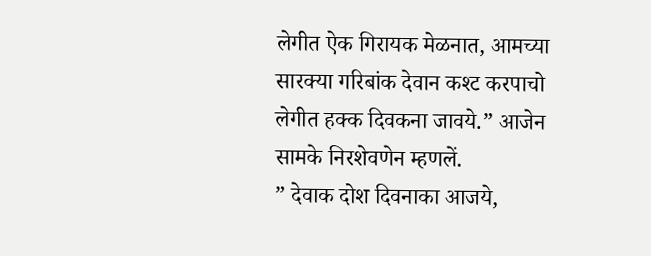लेगीत ऐक गिरायक मेळनात, आमच्या सारक्या गरिबांक देवान कश्ट करपाचो लेगीत हक्क दिवकना जावये.” आजेन सामके निरशेवणेन म्हणलें.
” देवाक दोश दिवनाका आजये,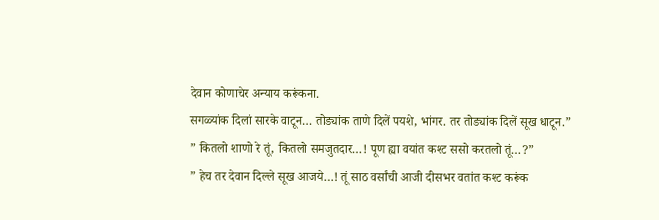देवान कोणाचेर अन्याय करूंकना.
सगळ्यांक दिलां सारके वाटून… तोड्यांक ताणे दिलें पयशे, भांगर. तर तोड्यांक दिलें सूख धाटून.”
” कितलो शाणो रे तूं, कितलो समजुतदार…! पूण ह्या वयांत कश्ट ससो करतलो तूं…?”
” हेच तर देवान दिल्ले सूख आजये…! तूं साठ वर्सांची आजी दीसभर वतांत कश्ट करूंक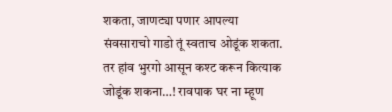शकता, जाणट्या पणार आपल्या संवसाराचो गाडो तूं स्वताच ओडूंक शकता. तर हांव भुरगो आसून कश्ट करून कित्याक जोडूंक शकना…! रावपाक घर ना म्हूण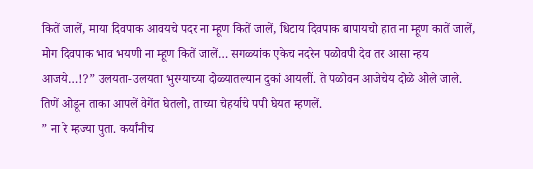कितें जालें, माया दिवपाक आवयचे पदर ना म्हूण कितें जालें, धिटाय दिवपाक बापायचो हात ना म्हूण कातें जालें, मोग दिवपाक भाव भयणी ना म्हूण कितें जालें… सगळ्यांक एकेच नदरेन पळोवपी देव तर आसा न्हय आजये…!?” उलयता-उलयता भुरग्याच्या दोळ्यातल्यान दुकां आयलीं. ते पळोवन आजेचेय दोळे ओले जाले. तिणें ओडून ताका आपलें वेगेंत घेतलो, ताच्या चेहर्याचे पपी घेयत म्हणलें.
” ना रे म्हज्या पुता. कर्यांनीच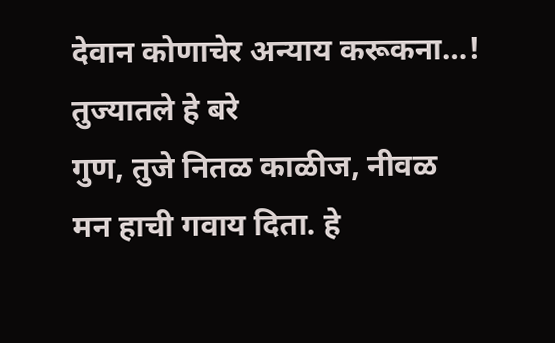देवान कोणाचेर अन्याय करूकना…! तुज्यातले हे बरे
गुण, तुजे नितळ काळीज, नीवळ मन हाची गवाय दिता. हे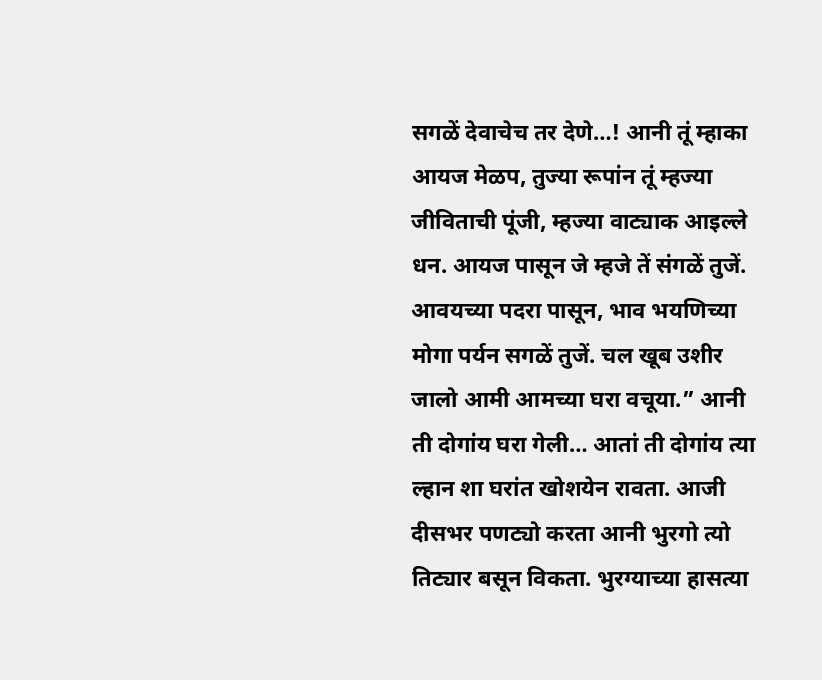सगळें देवाचेच तर देणे…! आनी तूं म्हाका आयज मेळप, तुज्या रूपांन तूं म्हज्या जीविताची पूंजी, म्हज्या वाट्याक आइल्ले धन. आयज पासून जे म्हजे तें संगळें तुजें. आवयच्या पदरा पासून, भाव भयणिच्या मोगा पर्यन सगळें तुजें. चल खूब उशीर जालो आमी आमच्या घरा वचूया.” आनी ती दोगांय घरा गेली… आतां ती दोगांय त्या ल्हान शा घरांत खोशयेन रावता. आजी दीसभर पणट्यो करता आनी भुरगो त्यो तिट्यार बसून विकता. भुरग्याच्या हासत्या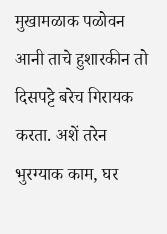मुखामळाक पळोवन आनी ताचे हुशारकीन तो दिसपट्टे बरेच गिरायक करता. अशें तरेन भुरग्याक काम, घर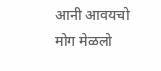आनी आवयचो मोग मेळलो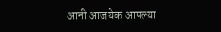आनी आजयेक आपल्या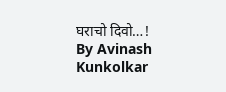घराचो दिवो…!
By Avinash Kunkolkar